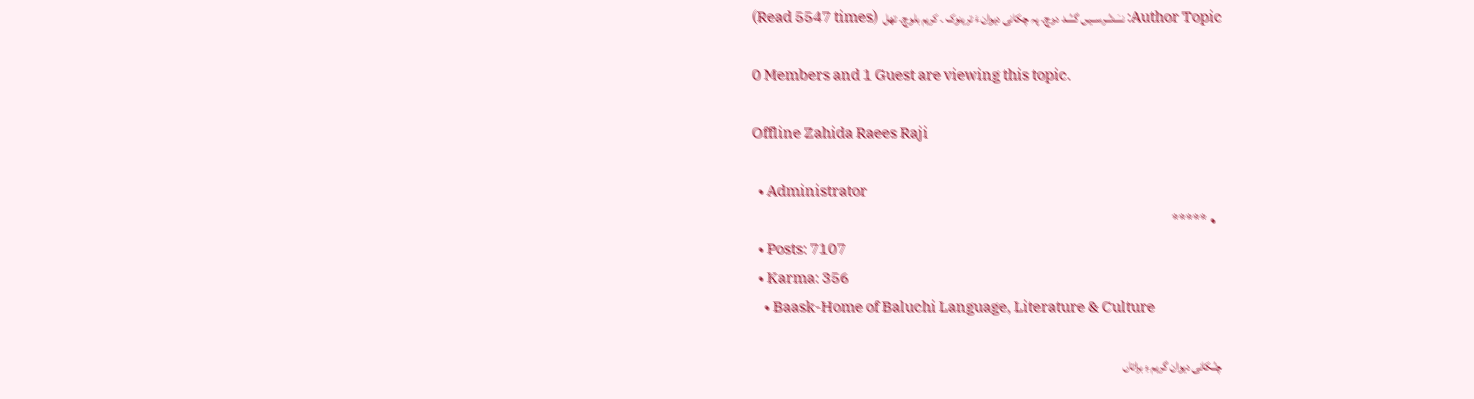Author Topic: نــَــتـُــرســيـں گــُــد دوچ۔ پہ چکانی دیوان ءَ ترینوک ۔ کریم بلوچ۔ تھل  (Read 5547 times)

0 Members and 1 Guest are viewing this topic.

Offline Zahida Raees Raji

  • Administrator
  • *****
  • Posts: 7107
  • Karma: 356
    • Baask-Home of Baluchi Language, Literature & Culture

چـُـکانی دیوان گریم ءِ براتاں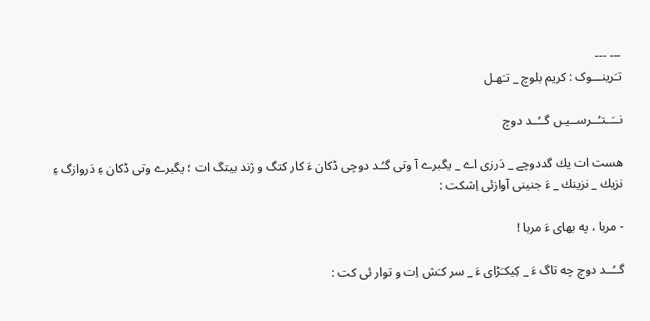--- ---
تـَرینـــوک : کریم بلوچ _ تـَهـل

نــَــتـُــرســيـں گــُــد دوچ

هست ات يك گددوچے _ دَرزی اے _ يگبرے آ وتی گـُـد دوچی ڈكان ءَ كار كتگ و ژند بيتگ ات ؛ یگبرے وتی ڈكان ءِ دَروازگ ءِ نزيك _ نزينك _ ءَ جنينی آوازئی اِشكت :

- مربا ، په بهای ءَ مربا !

گــُــد دوچ چه تاگ ءَ _ كِيكـَڑای ءَ _ سر كـَش اِت و توار ئی كت :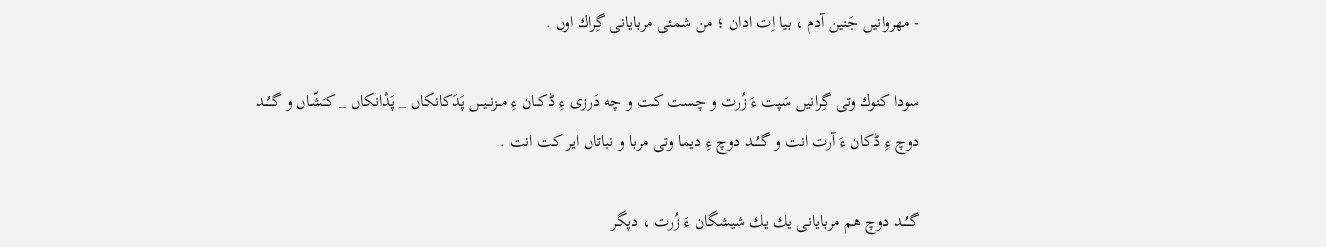- مهروانيں جَنین آدم ، بيا اِت ادان ؛ من شمئی مربايانی گِراك اوں .

سودا كنوك وتی گِرانيں سَپت ءَ زُرت و چست كـت و چه دَرزی ءِ ڈكــان ءِ مــزنــيــں پَدَكانكاں _ پَدْانكاں _ كـَشّـاں و گــُــد دوچ ءِ ڈكان ءَ آرت انت و گــُــد دوچ ءِ ديما وتی مربا و نباتاں اير كت انت .

گــُــد دوچ هم مربايانی يك يك شيشگان ءَ زُرت ، دپگر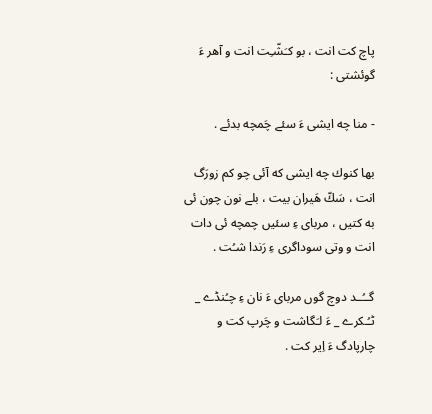پاچ كت انت ، بو كـَشّـِت انت و آهر ءَ گوئشتی :

- منا چه ايشی ءَ سئے چَمچه بدئے .

بها كنوك چه ايشی كه آئی چو كم زورَگ انت ، سَكّ هَيران بيت ، بلے نون چون ئی به كتيں ، مربای ءِ سئيں چمچه ئی دات انت و وتی سوداگری ءِ رَندا شـُت .

گــُــد دوچ گوں مربای ءَ نان ءِ چـُنڈے _ ٹـُـكرے _ ءَ لـَگاشت و چَرپ كت و چارپادگ ءَ اِير كت .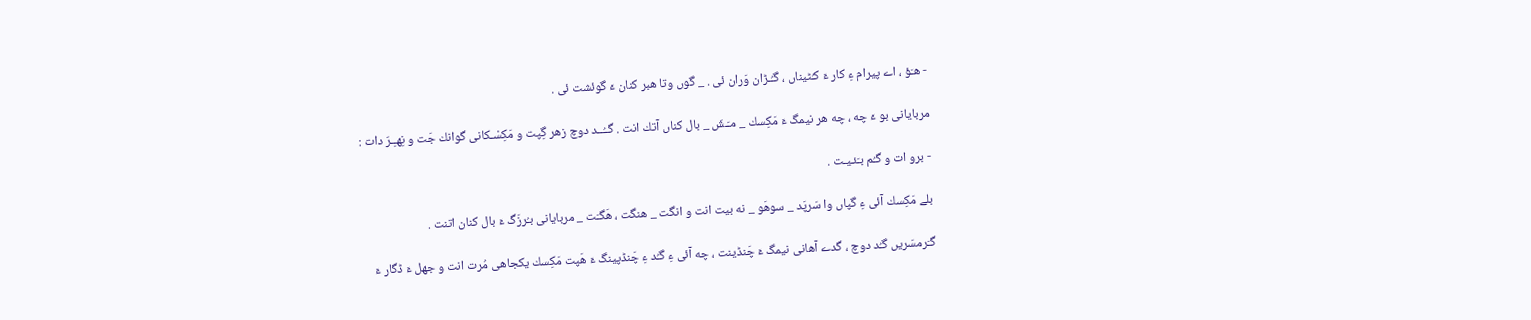- هـَؤ ، اے پيرام ءِ كار ءَ كـُٹيناں ، گـُـڑان وَران ئی . _ گوں وتا هبر كنان ءَ گوئشت ئی .

مربايانی بو ءَ چه ، چه هر نيمگ ءَ مَكِسك _ مـَـشّ _ بال كناں آتك انت . گــُــد دوچ زهر گِپت و مَكِسْـكانی گوانك جَت و نِهـِـرّ دات :

- برو ات و گـُم بـَئـيـت .

بلے مَكِسك آئی ءِ گپاں وا سَرپَد _ سوهَو _ نه بيت انت و انگت _ هنگت ، هَگـَت _ مربايانی بـُرزَگ ءَ بال كنان اتنت .

گـَرمسَريں گـُد دوچ ، گدے آهانی نيمگ ءَ چَنڈينت ، چه آئی ءِ گـُد ءِ چَنڈپينگ ءَ هَپت مَكِسك يكجاهی مُرت انت و جهل ءَ ڈگار ءَ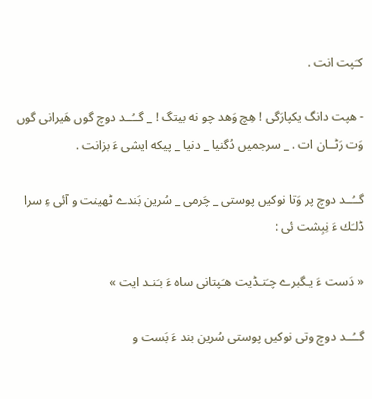كـَپت انت .

- هپت دانگ يكپارَگی ! هِچ وَهد چو نه بيتگ ! _ گــُــد دوچ گوں هَيرانی گوں وَت رَٹــان ات . _ سرجميں دُگنيا _ دنيا _ پيكه ايشی ءَ بزانت .

گــُــد دوچ پر وَتا نوكيں پوستی _ چَرمی _ سُرين بَندے ٹهينت و آئی ءِ سرا ڈلـَك ءَ نِبِشت ئی :

« دَست ءَ يـگبرے چـَنـڈيت هـَپتانی ساه ءَ بـَنـد ايت »

گــُــد دوچ وتی نوكيں پوستی سُرين بند ءَ بَست و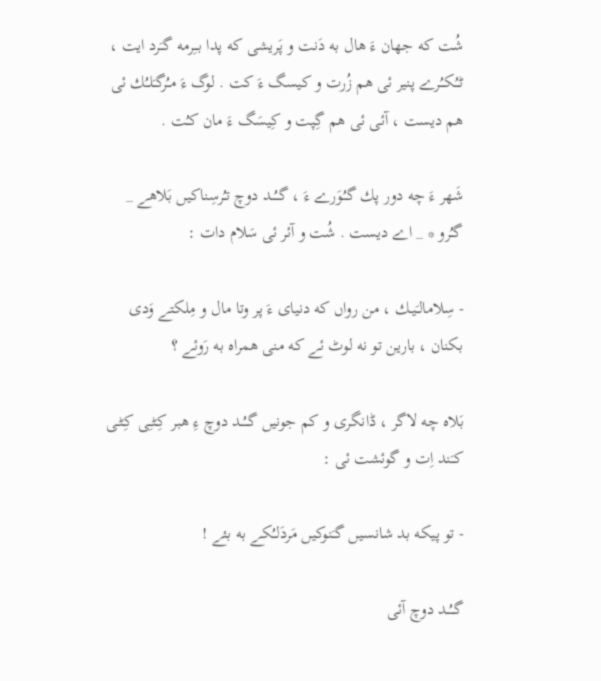شُت كه جهان ءَ هال به دَنت و پَريشی كه پدا بــِرمه گـَرد ايت ، ٹــُكــُرے پنير ئی هم زُرت و كيسگ ءَ كت . لوگ ءَ مـُرگـَلـُك ئی هم ديست ، آئی ئی هم گِپت و كِيسَگ ءَ مان كـُت .

شَهر ءَ چه دور پك گـُـوَرے ءَ ، گــُــد دوچ تـُرسِناكيں بَلاهے _ گـُرو * _ اے ديست . شُت و آئر ئی سَلام دات :

- سِلامالـَيـك ، من رواں كه دنيای ءَ پر وتا مال و مِلكتے وَدی بكنان ، بارين تو نه لوٹ ئے كه منی همراه به رَوئے ؟

بَلاه چه لاگر ، ڈانگری و كم جونيں گــُــد دوچ ءِ هبر كِـٹـِی كِـٹـی كـَند اِت و گوئشت ئی :

- تو پيكه بد شانسيں گـَنوكيں مَردَلـُكے به بئے !

گــُــد دوچ آئی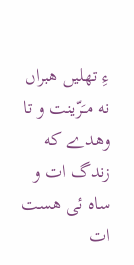ءِ تهليں هبراں نه مـَرّينت و تا وهدے كه زندگ ات و ساه ئی هست ات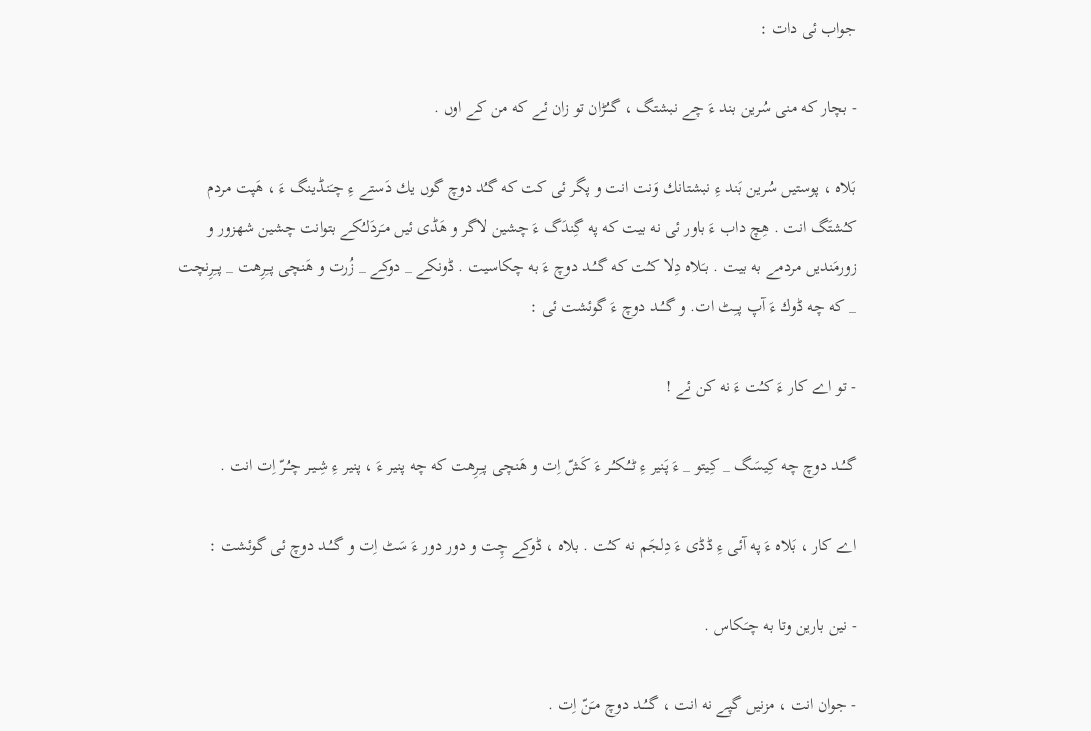جواب ئی دات :

- بچار كه منی سُرين بند ءَ چے نبشتگ ، گــُـڑان تو زان ئے كه من كے اوں .

بَلاه ، پوستيں سُرين بَند ءِ نبشتانك وَنت انت و پگر ئی كت كه گـُد دوچ گوں يك دَستے ءِ چـَنـڈينگ ءَ ، هَپت مردم كـُشتَگ انت . هِچ داب ءَ باور ئی نه بيت كه په گِندَگ ءَ چشين لاگر و هَڈی ئيں مـَردَلـُكے بتوانت چشين شهزور و زورمَنديں مردمے به بيت . بـَلاه دِلا كـُت كه گــُــد دوچ ءَ به چكاسيت . ڈونكے _ دوكے _ زُرت و هَنچی پــِرِهت _ پــِرِنچت _ كه چه ڈوك ءَ آپ پــِٹ ات. و گــُــد دوچ ءَ گوئشت ئی :

- تو اے كار ءَ كـُت ءَ نه كن ئے !

گــُــد دوچ چه كِيسَگ _ كِيتو _ ءَ پَنير ءِ ٹــُـكـُـر ءَ كَشّ اِت و هَنچی پــِرِهت كه چه پنير ءَ ، پنير ءِ شِـيـر چـُـرّ اِت انت .

اے كار ، بَلاه ءَ په آئی ءِ ڈڈی ءَ دِلجَم نه كـُت . بلاه ، ڈوكے چِت و دور دور ءَ سَٹ اِت و گــُــد دوچ ئی گوئشت :

- نين بارين وتا به چـَـكاس .

- جوان انت ، مزنيں گپے نه انت ، گــُــد دوچ مـَنّ اِت .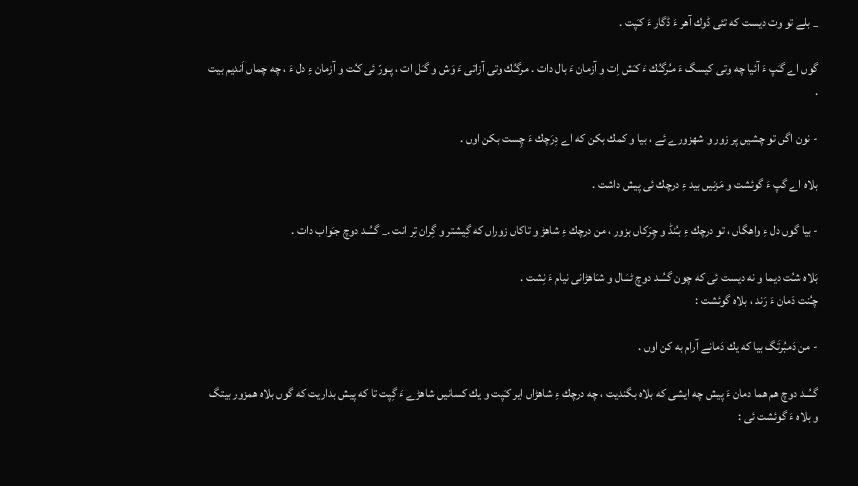_ بلے تو وت ديست كه تئی ڈوك آهر ءَ ڈگار ءَ كـَپت .

گوں اے گـَپ ءَ آئيا چه وتی كيسگ ءَ مـُرگـُك ءَ كـَش اِت و آزمان ءَ بال دات . مرگـُك وتی آزاتی ءَ وَش و گـَل ات ، پـورّ ئی كـُت و آزمان ءِ دل ءَ ، چه چماں اَنديم بيت .

- نون اگں تو چشيں پر زور و شهزورے ئے ، بيا و كمك بكن كه اے دِرَچك ءَ چِست بكن اوں .

بلاه اے گپ ءَ گوئشت و مَزنيں بيد ءِ درچك ئی پيش داشت .

- بيا گوں دل ءِ واهگاں ، تو درچك ءِ بـُنڈ و چِرَكاں بزور ، من درچك ءِ شاهڑ و تاكاں زوراں كه گِيشتر و گِران تِر انت ._ گــُــد دوچ جـَواب دات .

بَلاه شـُت ديما و نه ديست ئی كه چون گــُــد دوچ ٹــَـال و شـَاهڑانی نيام ءَ نِشت .
چـُنت دَمان ءَ رَند ، بلاه گوئشت :

- من دَمبُرتَگ بيا كه يك دَمانے آرام به كن اوں .

گــُــد دوچ هم هما دمان ءَ پيش چه ايشی كه بلاه بگنديت ، چه درچك ءِ شاهڑاں اير كـَپت و يك كسانيں شاهڑے ءَ گِپت تا كه پيش بداريت كه گوں بلاه همزور بيتگ و بلاه ءَ گوئشت ئی :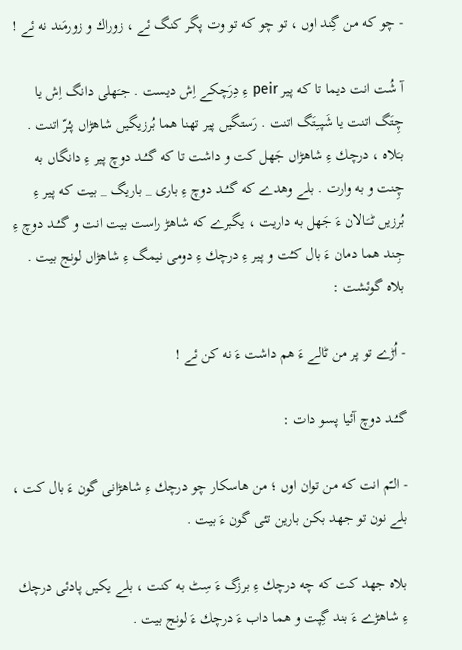- چو كه من گِند اوں ، تو چو كه تو وت پگر كنگ ئے ، زوراك و زورمَند نه ئے !

آ شُت انت ديما تا كه پير peir ءِ دِرَچكے اِش ديست . جـَهلی دانگ اِش يا چِتَگ اتنت يا شَپــِتَگ اتنت . رَستگيں پير تهنا هما بُرزيگيں شاهڑاں پـُرّ اتنت . بـَلاه ، درچك ءِ شاهڑاں جَهل كت و داشت تا كه گــُــد دوچ پير ءِ دانگاں به چِنت و به وارت . بلے وهدے كه گــُــد دوچ ءِ باری _ باريگ _ بيت كه پير ءِ بُرزيں ٹــَـالان ءَ جَهل به داريت ، يگبرے كه شاهڑ راست بيت انت و گــُــد دوچ ءِ جِند هما دمان ءَ بال كـُت و پير ءِ درچك ءِ دومی نيمگ ءِ شاهڑاں لونج بيت . بلاه گوئشت :

- اُڑے تو پر من ٹالے ءَ هم داشت ءَ نه كن ئے !

گــُــد دوچ آئيا پسو دات :

- الـّم انت كه من توان اوں ؛ من هاسكار چو درچك ءِ شاهڑانی گون ءَ بال كت ، بلے نون تو جهد بكن بارين تئی گون ءَ بيت .

بلاه جهد كت كه چه درچك ءِ برزگ ءَ سِٹ به كنت ، بلے يكيں پادئی درچك ءِ شاهڑے ءَ بند گِپت و هما داب ءَ درچك ءَ لونج بيت .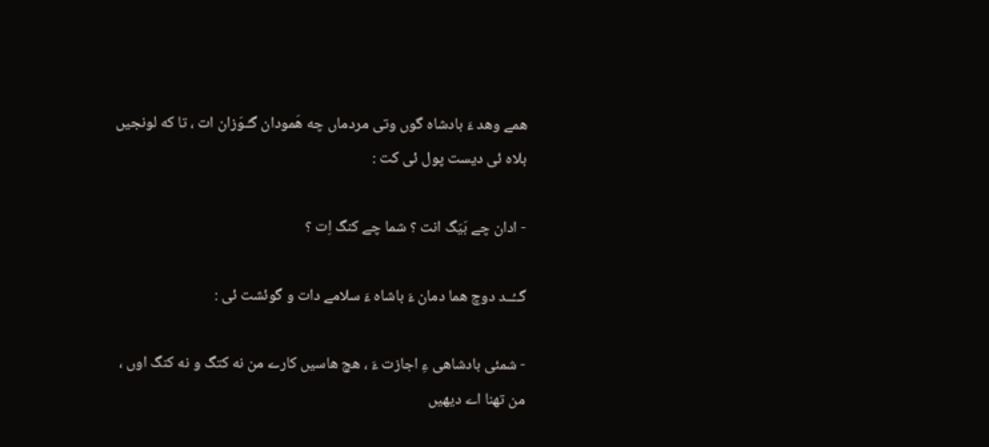همے وهد ءَ بادشاه گوں وتی مردماں چه هَمودان گـُـوَزان ات ، تا كه لونجيں بلاه ئی ديست پول ئی كت :

- ادان چے بَيَگ انت ؟ شما چے كنگ اِت ؟

گــُــد دوچ هما دمان ءَ باشاه ءَ سلامے دات و گوئشت ئی :

- شمئی بادشاهی ءِ اجازت ءَ ، هچ هاسيں كارے من نه كتگ و نه كنگ اوں ، من تهنا اے ديهيں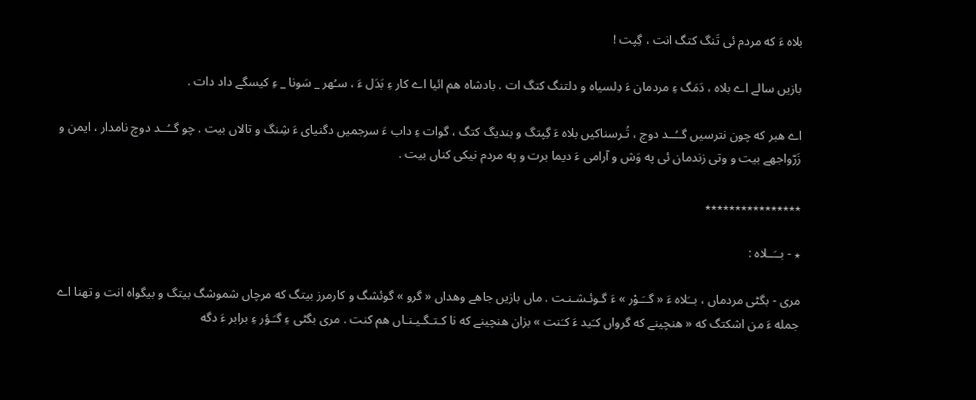بلاه ءَ كه مردم ئی تَنگ كتگ انت ، گِپت !

بازيں سالے اے بلاه ، دَمَگ ءِ مردمان ءَ دِلسياه و دلتنگ كتگ ات . بادشاه هم ائيا اے كار ءِ بَدَل ءَ ، سـُهر _ سَونا _ ءِ كيسگے داد دات .

اے هبر كه چون نترسيں گــُــد دوچ ، تُـرسناكيں بلاه ءَ گِپتگ و بنديگ كتگ ، گوات ءِ داب ءَ سرجميں دگنيای ءَ شِنگ و تالاں بيت . چو گــُــد دوچ نامدار ، ايمن و زَرّواجهے بيت و وتی زندمان ئی په وَش و آرامی ءَ ديما برت و په مردم نيكی كناں بيت .

٭٭٭٭٭٭٭٭٭٭٭٭٭٭٭٭

٭ - بــَــلاه :

مری - بگٹی مردماں ، بــَلاه ءَ « گــَـوْر » ءَ گـوئـشـنـت . ماں بازيں جاهے وهداں « گرو » گوئشگ و كارمرز بيتگ كه مرچاں شموشگ بيتگ و بيگواه انت و تهنا اے جمله ءَ من اشكتگ كه « هنچينے كه گرواں كـَيد ءَ كـَنت » بزان هنچينے كه نا كـتـگـيـنـاں هم كنت . مری بگٹی ءِ گـَـؤر ءِ برابر ءَ دگه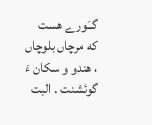گــَورے هست كه مرچاں بلوچاں ، هندو و سكان ءَ گوئشنت . البت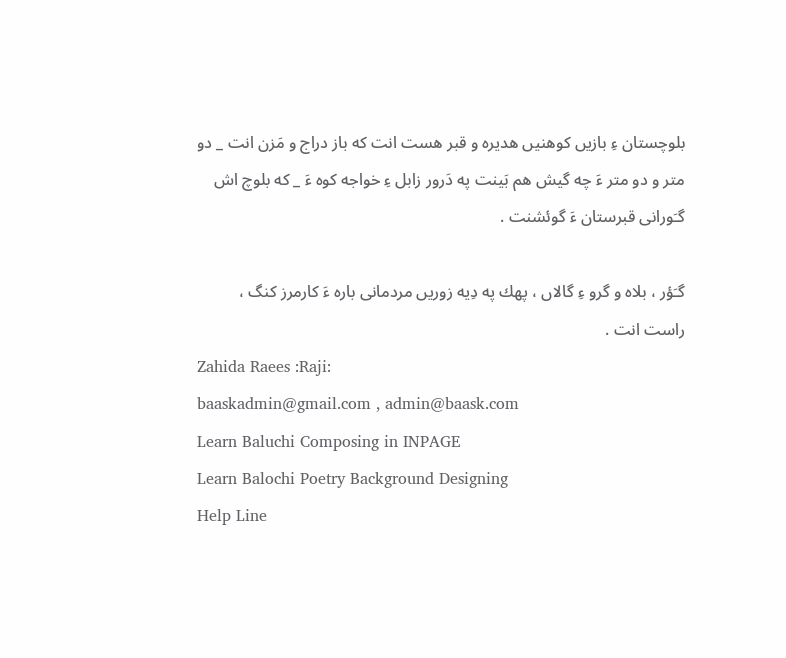بلوچستان ءِ بازيں كوهنيں هديره و قبر هست انت كه باز دراج و مَزن انت _ دو متر و دو متر ءَ چه گيش هم بَينت په دَرور زابل ءِ خواجه كوه ءَ _ كه بلوچ اش گـَورانی قبرستان ءَ گوئشنت .

گـَؤر ، بلاه و گرو ءِ گالاں ، پهك په دِيه زوريں مردمانی باره ءَ كارمرز كنگ ، راست انت .
Zahida Raees :Raji:
baaskadmin@gmail.com , admin@baask.com
Learn Baluchi Composing in INPAGE
Learn Balochi Poetry Background Designing
Help Line